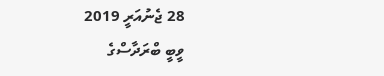28 ޖެނުއަރީ 2019
ވީބީ ބްރަދާސްގެ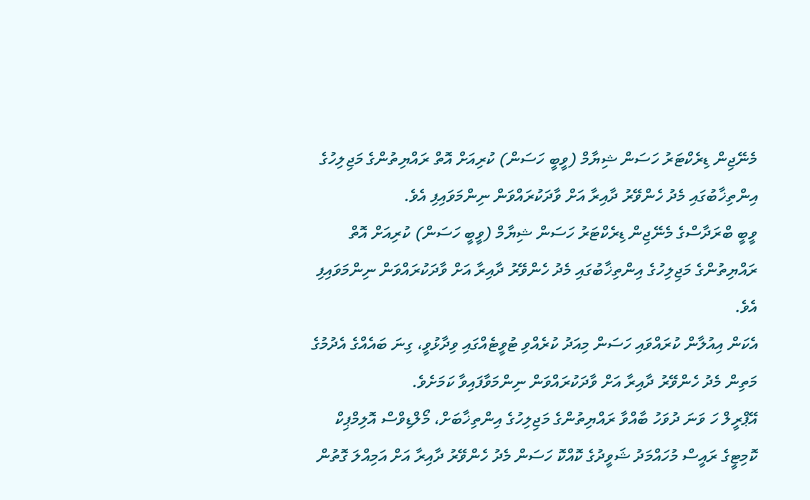މެނޭޖިން ޑިރެކްޓަރު ހަސަން ޝިޔާމް (ވީބީ ހަސަން) ކުރިއަށް އޮތް ރައްޔިތުންގެ މަޖިލިހުގެ އިންތިޚާބުގައި މެދު ހެންވޭރު ދާއިރާ އަށް ވާދަކުރައްވަން ނިންމަވައިފި އެވެ.
ވީބީ ބްރަދާސްގެ މެނޭޖިން ޑިރެކްޓަރު ހަސަން ޝިޔާމް (ވީބީ ހަސަން) ކުރިއަށް އޮތް ރައްޔިތުންގެ މަޖިލިހުގެ އިންތިޚާބުގައި މެދު ހެންވޭރު ދާއިރާ އަށް ވާދަކުރައްވަން ނިންމަވައިފި އެވެ.
އެކަން އިއުލާން ކުރައްވައި ހަސަން މިއަދު ކުރެއްވި ޓުވީޓެއްގައި ވިދާޅުވީ، ގިނަ ބައެއްގެ އެދުމުގެ މަތިން މެދު ހެންވޭރު ދާއިރާ އަށް ވާދަކުރައްވަން ނިންމަވާފައިވާ ކަމަށެވެ.
އޭޕްރީލް ހަ ވަނަ ދުވަހު ބާއްވާ ރައްޔިތުންގެ މަޖިލިހުގެ އިންތިޚާބަށް، މޯލްޑިވްސް އޮލިމްޕިކް ކޮމިޓީގެ ރައީސް މުހައްމަދު ޝަވީދުގެ ކޮއްކޮ ހަސަން މެދު ހެންވޭރު ދާއިރާ އަށް އަމިއްލަ ގޮތުން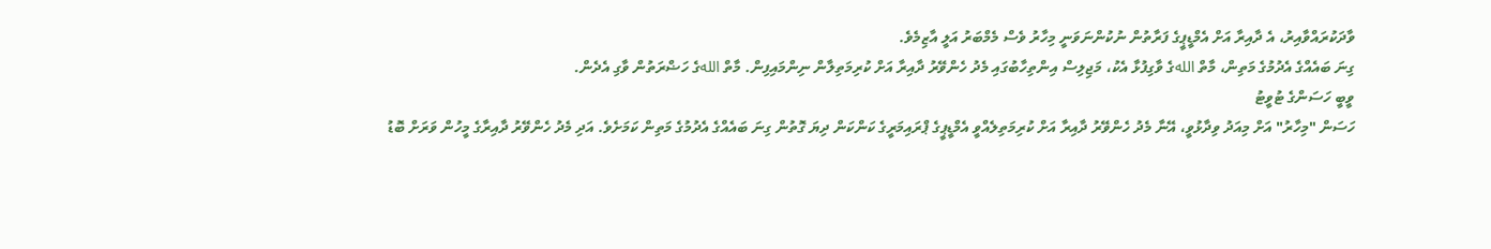ވާދަކުރައްވާއިރު، އެ ދާއިރާ އަށް އެމްޑީޕީގެ ފަރާތުން ނުކުންނަވަނީ މިހާރު ވެސް މެމްބަރު އަލީ އާޒިމެވެ.
ގިނަ ބައެއްގެ އެދުމުގެ މަތިން، މާތް اللهގެ ވާގިފުޅާ އެކު، މަޖިލިސް އިންތިހާބުގައި މެދު ހެންވޭރު ދާއިރާ އަށް ކުރިމަތިލާން ނިންމައިފިން. މާތް اللهގެ ހަޟްރަތުން ވާގި އެދެން.
ވީބީ ހަސަންގެ ޓުވީޓު
ހަސަން "މިހާރު" އަށް މިއަދު ވިދާޅުވީ، އޭނާ މެދު ހެންވޭރު ދާއިރާ އަށް ކުރިމަތިލެއްވީ އެމްޑީޕީގެ ޕްރައިމަރީގެ ކަންކަން ދިޔަ ގޮތުން ގިނަ ބައެއްގެ އެދުމުގެ މަތިން ކަމަށެވެ. އަދި މެދު ހެންވޭރު ދާއިރާގެ މީހުން ވަރަށް ބޮޑު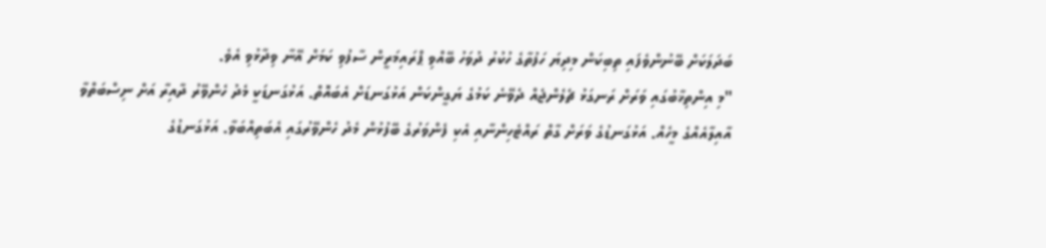ބަދަލަކަށް ބޭނުންވެފައި ތިބިކަން މިދިޔަ ހަފުތާގެ ހުކުރު ދުވަހު ބޭއްވި ޕްރައިމަރީން ސާފުވި ކަމަށް އޭނާ ވިދާޅުވި އެވެ.
"މި އިންތިޚާބުގައި ވަރަށް ރަނގަޅު ޗެލެންޖެއް ދެވޭނެ ކަމުގެ ޔަގީންކަން އަޅުގަނޑަށް އެބައޮތް. އަޅުގަނޑަކީ މެދު ހެންވޭރު ދާއިރާ އަށް ނިސްބަތްވާ އާއިލާއެއްގެ މީހެއް. އަޅުގަނޑުގެ ވަރަށް ގާތް ރައްޓެހިންނާއި އެކި ފެންވަރުގެ ބޭފުޅުން މެދު ހެންވޭރުގައި އެބަތިއްބަވާ. އަޅުގަނޑުގެ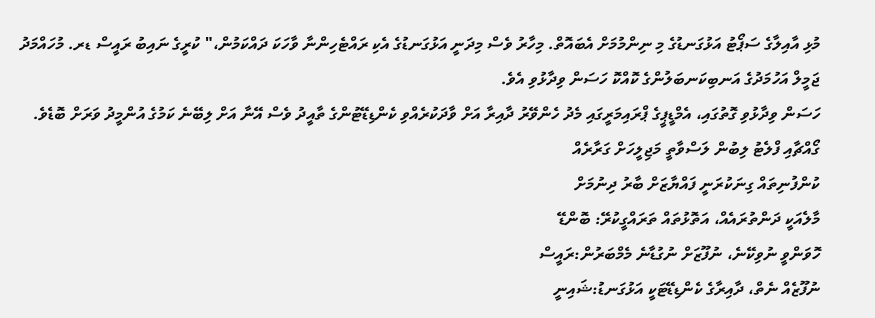މުޅި އާއިލާގެ ސަޕޯޓު އަޅުގަނޑުގެ މި ނިންމުމަށް އެބައޮތް. މިހާރު ވެސް މިދަނީ އަޅުގަނޑުގެ އެކި ރައްޓެހިންނާ ވާހަކަ ދައްކަމުން،" ކުރީގެ ނައިބު ރައީސް ޑރ. މުހައްމަދު ޖަމީލް އަހުމަދުގެ އަނބިކަނބަލުންގެ ކޮއްކޮ ހަސަން ވިދާޅުވި އެވެ.
ހަސަން ވިދާޅުވި ގޮތުގައި، އެމްޑީޕީގެ ޕްރައިމަރީގައި މެދު ހެންވޭރު ދާއިރާ އަށް ވާދަކުރެއްވި ކެންޑިޑޭޓުންގެ ތާއީދު ވެސް އޭނާ އަށް ލިބޭނެ ކަމުގެ އުންމީދު ވަރަށް ބޮޑެވެ.
ގޯއްޗާއި ފްލެޓު ލިބުން ލަސްވާތީ މަޖިލީހަށް ގަރާރެއް
ކުންފުނިތައް ގިނަކުރަނީ ފައްޔާޒަށް ބާރު ދިނުމަށް
މާލެއަކީ ދަންތުރައެއް، އަތޮޅުތައް ތަރައްގީކުރޭ: ބޮންޑޭ
ހޮވަންވީ ނުވިކޭނެ، ނުފޫޒަށް ނުގުޑާނެ މެމްބަރުން:ރައީސް
ނުފޫޒެއް ނެތް، ދާއިރާގެ ކެންޑިޑޭޓަކީ އަޅުގަނޑު:ޝައިނީ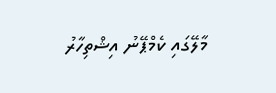މާލޭގައި ކެމްޕޭނު އިޝްތިހާރު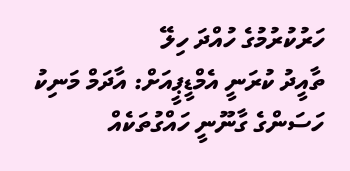ހަރުކުރުމުގެ ހުއްދަ ހިލޭ
ތާއީދު ކުރަނީ އެމްޑީޕީއަށް: އާދަމް މަނިކު
ހަސަންގެ ގާނޫނީ ހައްގުތަކެއް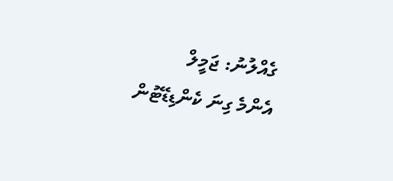ގެއްލުނު: ޖަމީލް
އެންމެ ގިނަ ކެންޑިޑޭޓުން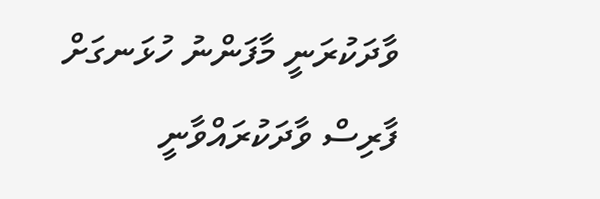ވާދަކުރަނީ މާފަންނު ހުޅަނގަށް
ފާރިސް ވާދަކުރައްވާނީ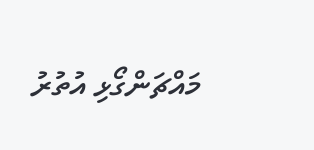މައްޗަންގޯޅި އުތުރު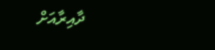ދާއިރާއަށް